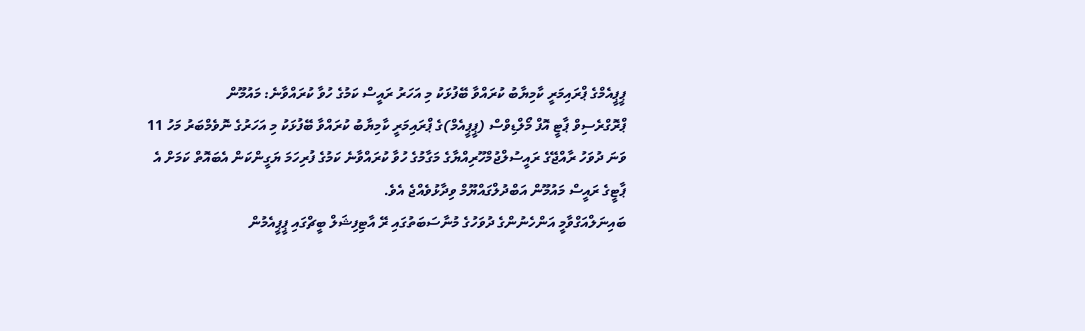ޕީޕީއެމްގެ ޕްރައިމަރީ ކާމިޔާބު ކުރައްވާ ބޭފުޅަކު މި އަހަރު ރައީސް ކަމުގެ ހުވާ ކުރައްވާނެ: މައުމޫން
ޕްރޮގްރެސިވް ޕާޓީ އޮފް މޯލްޑިވްސް (ޕީޕީއެމް)ގެ ޕްރައިމަރީ ކާމިޔާބު ކުރައްވާ ބޭފުޅަކު މި އަހަރުގެ ނޮވެމްބަރު މަހު 11 ވަނަ ދުވަހު ރާއްޖޭގެ ރައީސުލްޖުމްހޫރިއްޔާގެ މަގާމުގެ ހުވާ ކުރައްވާނެ ކަމުގެ ފުރިހަމަ ޔަގީންކަން އެބައޮތް ކަމަށް އެ ޕާޓީގެ ރައީސް މައުމޫން އަބްދުލްގައްޔޫމް ވިދާޅުވެއްޖެ އެވެ.
ބައިނަލްއަގްވާމީ އަންހެނުންގެ ދުވަހުގެ މުނާސަބަތުގައި ރޭ އާޓިފިޝަލް ބީޗްގައި ޕީޕީއެމުން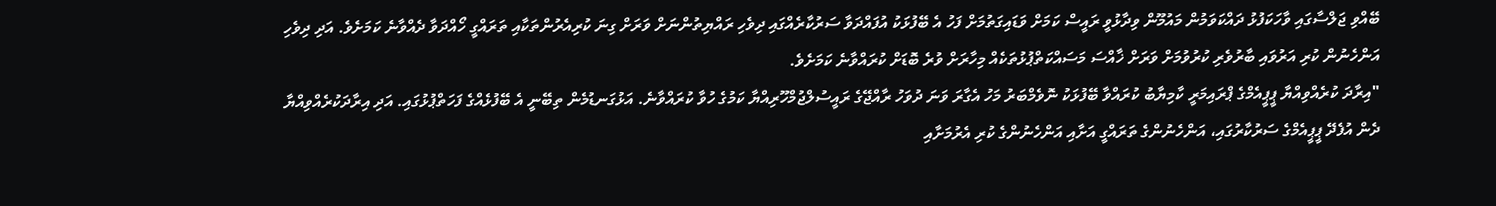ބޭއްވި ޖަލްސާގައި ވާހަކަފުޅު ދައްކަވަމުން މައުމޫން ވިދާޅުވީ ރައީސް ކަމަށް ވަޑައިގަތުމަށް ފަހު އެ ބޭފުޅަކު އުފައްދަވާ ސަރުކާރެއްގައި ދިވެހި ރައްޔިތުންނަށް ވަރަށް ގިނަ ކުރިއެރުންތަކާއި ތަރައްގީ ހޯއްދަވާ ދެއްވާނެ ކަމަށެވެ. އަދި ދިވެހި އަންހެނުން ކުރި އަރުވައި ބާރުވެރި ކުރުވުމަށް ވަރަށް ޚާއްސަ މަސައްކަތްޕުޅުތަކެއް މިހާރަށް ވުރެ ބޮޑަށް ކުރައްވާނެ ކަމަށެވެ.
"އިރާދަ ކުރެއްވިއްޔާ ޕީޕީއެމްގެ ޕްރައިމަރީ ކާމިޔާބު ކުރައްވާ ބޭފުޅަކު ނޮވެމްބަރު މަހު އެގާރަ ވަނަ ދުވަހު ރާއްޖޭގެ ރައީސުލްޖުމްހޫރިއްޔާ ކަމުގެ ހުވާ ކުރައްވާނެ. އަޅުގަނޑުމެން ތިބޭނީ އެ ބޭފުޅެއްގެ ފަހަތްޕުޅުގައި. އަދި އިރާދަކުރެއްވިއްޔާ ދެން އުފެދޭ ޕީޕީއެމްގެ ސަރުކާރުގައި، އަންހެނުންގެ ތަރައްގީ އަށާއި އަންހެނުންގެ ކުރި އެރުމަށާއި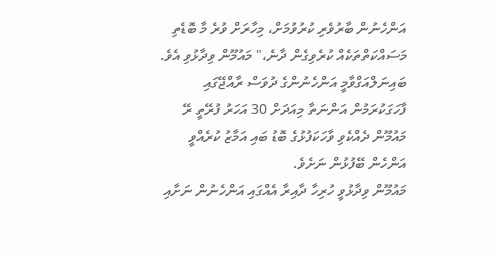އަންހެނުން ބާރުވެރި ކުރުވުމަށް، މިހާރަށް ވުރެ މާ ބޮޑެތި މަސައްކަތްތަކެއް ކުރެވިގެން ދާނެ،" މައުމޫން ވިދާޅުވި އެވެ.
ބައިނަލްއަގްވާމީ އަންހެނުންގެ ދުވަސް ރާއްޖޭގައި ފާހަގަކުރަމުން އަންނަތާ މިއަދަށް 30 އަހަރު ފުރޭތީ ރޭ މައުމޫން ދެއްކެވި ވާހަކަފުޅުގެ ބޮޑު ބައި އަމާޒު ކުރެއްވީ އަންހެން ބޭފުޅުން ނަށެވެ.
މައުމޫން ވިދާޅުވީ ހުރިހާ ދާއިރާ އެއްގައި އަންހެނުން ނަށާއި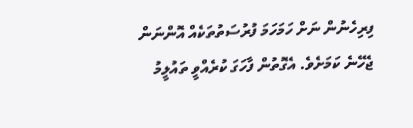ފިރިހެނުން ނަށް ހަމަހަމަ ފުރުސަތުތަކެއް އޮންނަން ޖެހޭނެ ކަމަށެވެ. އެގޮތުން ފާހަގަ ކުރެއްވީ ތައުލީމު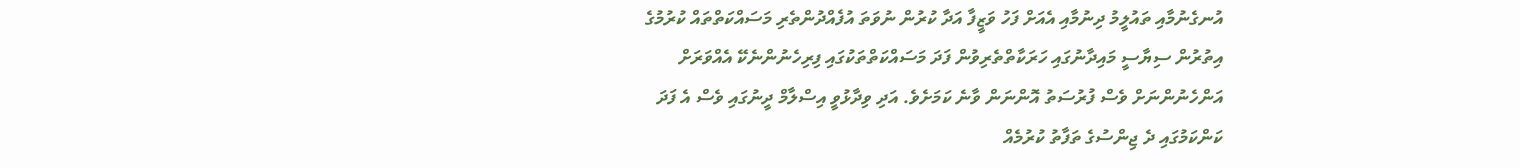އުނގެނުމާއި ތައުލީމު ދިނުމާއި އެއަށް ފަހު ވަޒީފާ އަދާ ކުރުން ނުވަތަ އުފެއްދުންތެރި މަސައްކަތްތައް ކުރުމުގެ އިތުރުން ސިޔާސީ މައިދާނުގައި ހަރަކާތްތެރިވުން ފަދަ މަސައްކަތްތަކުގައި ފިރިހެނުންނެކޭ އެއްވަރަށް އަންހެނުންނަށް ވެސް ފުރުސަތު އޮންނަން ވާނެ ކަމަށެވެ. އަދި ވިދާޅުވީ އިސްލާމް ދީނުގައި ވެސް އެ ފަދަ ކަންކަމުގައި ދެ ޖިންސުގެ ތަފާތު ކުރުމެއް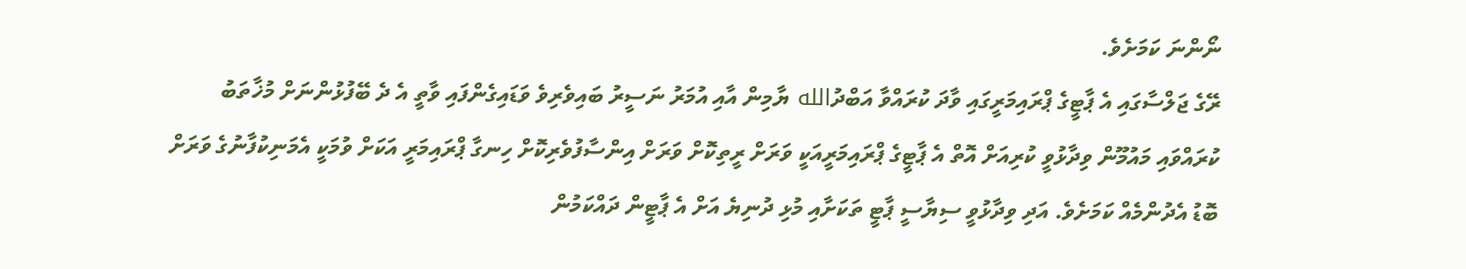ނޯންނަ ކަމަށެވެ.
ރޭގެ ޖަލްސާގައި އެ ޕާޓީގެ ޕްރައިމަރީގައި ވާދަ ކުރައްވާ އަބްދުالله ޔާމިން އާއި އުމަރު ނަސީރު ބައިވެރިވެ ވަޑައިގެންފައި ވާތީ އެ ދެ ބޭފުޅުންނަށް މުޚާތަބު ކުރައްވައި މައުމޫން ވިދާޅުވީ ކުރިއަށް އޮތް އެ ޕާޓީގެ ޕްރައިމަރީއަކީ ވަރަށް ރީތިކޮށް ވަރަށް އިންސާފުވެރިކޮށް ހިނގާ ޕްރައިމަރީ އަކަށް ވުމަކީ އެމަނިކުފާނުގެ ވަރަށް ބޮޑު އެދުންމެއް ކަމަށެވެ. އަދި ވިދާޅުވީ ސިޔާސީ ޕާޓީ ތަކަށާއި މުޅި ދުނިޔެ އަށް އެ ޕާޓީން ދައްކަމުން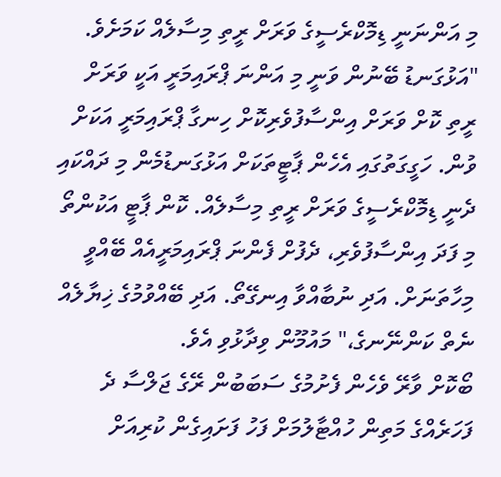މި އަންނަނީ ޑިމޮކްރެސީގެ ވަރަށް ރީތި މިސާލެއް ކަމަށެވެ.
"އަޅުގަނޑު ބޭނުން ވަނީ މި އަންނަ ޕްރައިމަރީ އަކީ ވަރަށް ރީތި ކޮށް ވަރަށް އިންސާފުވެރިކޮށް ހިނގާ ޕްރައިމަރީ އަކަށް ވުން. ހަގީގަތުގައި އެހެން ޕާޓީތަކަށް އަޅުގަނޑުމެން މި ދައްކައި ދެނީ ޑިމޮކްރެސީގެ ވަރަށް ރީތި މިސާލެއް. ކޮން ޕާޓީ އަކުންތޯ މި ފަދަ އިންސާފުވެރި، ދެފުށް ފެންނަ ޕްރައިމަރީއެއް ބޭއްވީ މިހާތަނަށް. އަދި ނުބާއްވާ އިނގޭތޯ. އަދި ބޭއްވުމުގެ ޚިޔާލެއް ނެތް ކަންނޭނގެ،" މައުމޫން ވިދާޅުވި އެވެ.
ބޯކޮށް ވާރޭ ވެހެން ފެށުމުގެ ސަބަބުން ރޭގެ ޖަލްސާ ދެ ފަހަރެއްގެ މަތިން ހުއްޓާލުމަށް ފަހު ފަށައިގެން ކުރިއަށް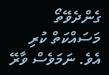ގެންދެވޭތޯ މަސައްކަތް ކުރި އެވެ. ނަމަވެސް ވާރޭ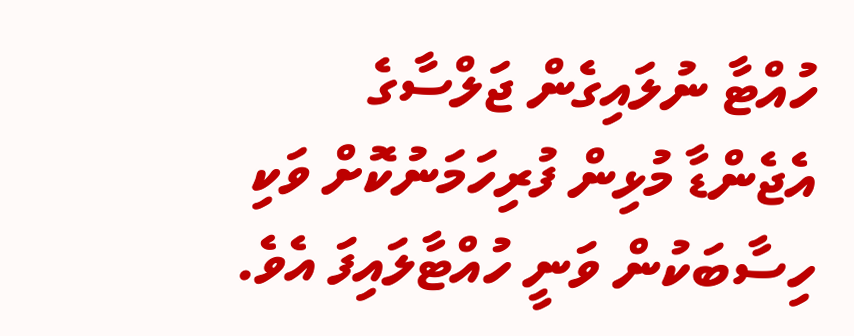ހުއްޓާ ނުލައިގެން ޖަލްސާގެ އެޖެންޑާ މުޅިން ފުރިހަމަނުކޮށް ވަކި ހިސާބަކުން ވަނީ ހުއްޓާލައިފަ އެވެ.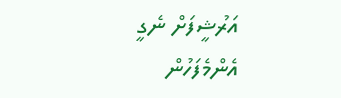އަރުޝީފަށް ނެގީ
އެންމެފަހުން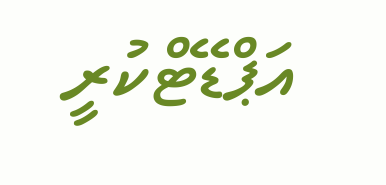އަޕްޑޭޓްކުރީ